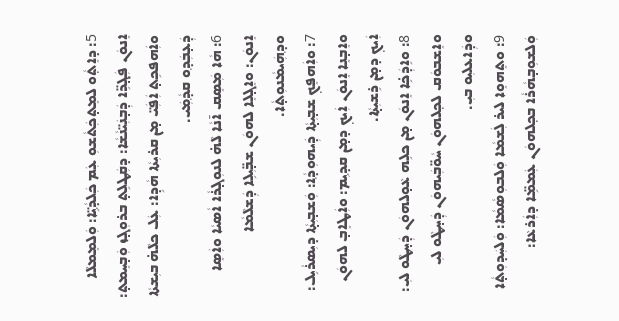5: ܕܐܸܬ݂ܵܘ ܠܡܸܬ̣ܟܲܬܵܫܘܼ ܥܲܡ ܟܲܠܕ݂ܵܝܹ̈ܐ: ܘܲܠܡܸܡܠܵܐ ܐܸܢܘܿܢ ܦܲܓ̣ܖܹ̈ܐ ܕܲܒ̣ܢܲܝ̈ܢܵܫܵܐ: ܕܩܲܛܠܹܬ̣ ܒܪܘܼܓ̣ܙ ܘܲܒ̣ܚܸܡܬ̣: ܘܐܲܗܦܟܹܬ̣ ܐܲܦܲܝ̈ ܡ̣ܢ ܩܪܝܼܬܵܐ ܗܵܕܹܐ: ܥܲܠ ܟܠܵܗ̇ ܒܝܼܫܬܵܐ ܕܲܥ̣ܒܲܕ݂ܘ ܩܕ݂ܵܡܲܝ.
6: ܗܵܐ ܡܲܣܸܩ ܐ̄ܢܵܐ ܠܵܗ̇ ܠܢܘܼܓ̣ܪܵܐ ܐܵܣܝܵܐ ܘܐܲܣܸܐ ܐܸܢܘܿܢ: ܘܐܸܓ̣ܠܸܐ ܠܗܘܿܢ ܫܒ̣̈ܝܼܠܹܐ ܕܲܫܠܵܡܵܐ ܘܕ݂ܗܲܝܡܵܢܘܼܬ̣ܵܐ.
7: ܘܐܲܗܦܸܟ݂ ܫܒ̣ܝܼܬ̣ܵܐ ܕܲܝܗܘܼܕ݂ܵܐ: ܘܲܫܒ̣ܝܼܬ̣ܵܐ ܕܝܼܣܪܵܝܹܠ: ܘܐܸܒ̣ܢܸܐ ܐܸܢܘܿܢ ܐܲܝܟ݂ ܕܡ̣ܢ ܩܕ݂ܝܼܡ: ܘܐܲܛܐܸܒ̣ ܠܗܘܿܢ ܐܲܝܟ݂ ܕܡ̣ܢ ܪܹܫܝܼܬ̣ܵܐ.
8: ܘܐܹܕܲܟܹ̇ܐ ܐܸܢܘܿܢ ܡ̣ܢ ܟܠܹܗ ܥܵܘ̣ܠܗܘܿܢ ܕܲܚ̣ܛܵܘ ܠܝܼ: ܘܐܸܫܒܘܿܩ ܠܟ݂ܠܗܘܿܢ ܚܵܘ̈ܒܲܝܗܘܿܢ ܕܲܚ̣ܛܵܘ ܠܝܼ ܘܕܲܐܥܠܝܼܘ ܒܝܼ.
9: ܘܬܸܗܘܸܐ ܠܝܪ ܠܲܫܡܵܐ ܘܲܠܒܘܼܣܵܡܵܐ: ܘܲܠܚܲܕܘܼܬ̣ܵܐ ܘܲܠܫܘܼܒ̣ܗܵܪܵܐ ܒܟ݂ܠܗܘܿܢ ܥܲܡܡܹ̈ܐ ܕܐܲܪܥܵܐ: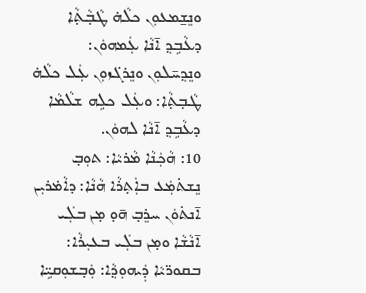ܘܢܸܫ̱ܡܥܘܼܢ ܟܠܵܗ̇ ܛܵܒ̣ܵܬ̣ܵܐ ܕܥܵܒܹܕ݂ ܐ̄ܢܵܐ ܥܲܡܗܘܿܢ: ܘܢܸܕ݂ܚ̄ܠܘܼܢ ܘܢܸܪܓ̇ܙܘܼܢ ܥܲܠ ܟܠܵܗ̇ ܛܵܒ̣ܬ̣ܵܐ: ܘܥܲܠ ܟܠܹܗ ܫܠܵܡܵܐ ܕܥܵܒܹܕ݂ ܐ̄ܢܵܐ ܠܗܘܿܢ.
10: ܗܵܟܲܢܵܐ ܡܵܪܝܵܐ: ܬܘܼܒ̣ ܢܸܫܬ̇ܡܲܥ ܒܐܲܬ̣ܪܵܐ ܗܵܢܵܐ: ܕܐܵܡ̇ܪܝܼܢ ܐ̄ܢܬ̇ܘܿܢ ܚܪܸܒ̣ ܗ̄ܘ̣ ܡ̣ܢ ܒܠܲܝ ܐ̄ܢܵܫܵܐ ܘܡ̣ܢ ܒܠܲܝ ܒܥܝܼܪܵܐ: ܒܩܘܖ̈ܝܵܐ ܕܲܝܗܘܼܕ݂ܵܐ: ܘܲܒ̣ܫܘܼܩܝܹ̈ܐ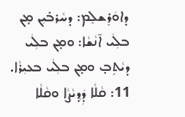ܕܐܘܿܪܸܫܠܸܡ: ܕܚܵܪܒ̇ܝܼܢ ܡ̣ܢ ܒܠܲܝ ܐ̄ܢܵܫܵܐ: ܘܡ̣ܢ ܒܠܲܝ ܕܝܵܬܹܒ̣ ܘܡ̣ܢ ܒܠܲܝ ܒܥܝܼܪܵܐ.
11: ܩܵܠܵܐ ܕܲܕ݂ܝܵܨܵܐ ܘܩܵܠܵܐ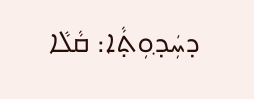ܕܚܲܕ݂ܘܼܬ̣ܵܐ: ܩܵܠܵܐ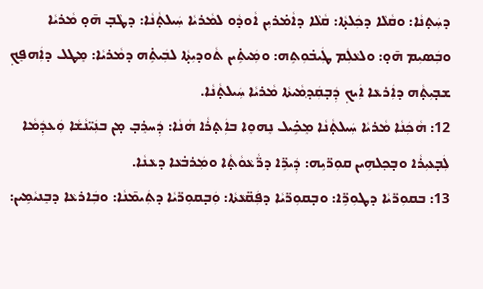ܕܚܲܬ̣ܢܵܐ: ܘܩܵܠܵܐ ܕܟܲܠܬ̣ܵܐ: ܩܵܠܵܐ ܕܐܵܡ̇ܪܝܼܢ ܐܵܘܕܵܘ ܠܡܵܪܝܵܐ ܚܲܝܠܬ̣ܵܢܵܐ: ܕܛܵܒ̣ ܗ̄ܘ̣ ܡܵܪܝܵܐ ܘܒܲܣܝܼܡ ܗ̄ܘ̣: ܘܠܥܵܠܲܡ ܛܲܝܒ̇ܘܼܬܹܗ: ܘܡܲܝܬܹ̇ܝܢ ܬܵܘܕܝܼܬ̣ܵܐ ܠܒܲܝܬܹ̇ܗ ܕܡܵܪܝܵܐ: ܡܸܛܠ ܕܐܲܗܦܸܟ݂ ܫܒ̣ܝܼܬ̣ܵܗ ܕܐܲܪܥܵܐ ܐܲܝܟ݂ ܕܲܒ̣ܩܲܕ݂ܡܵܝܬܵܐ ܡܵܪܝܵܐ ܚܲܝܠܬ̣ܵܢܵܐ.
12: ܗܵܟܲܢܵܐ ܡܵܪܝܵܐ ܚܲܝܠܬ̣ܵܢܵܐ ܡܸܟܹ̇ܝܠ ܢܸܗܘܸܐ ܒܐܲܬ̣ܪܵܐ ܗܵܢܵܐ: ܕܲܚܪܸܒ̣ ܡ̣ܢ ܒܢܲܝ̈ܢܵܫܵܐ ܘܲܥܕܲܡܵܐ ܠܲܒ̣ܥܝܼܪܵܐ ܘܒ̣ܟ݂ܠܗܹܝܢ ܩܘܼܖ̈ܝܹܗ: ܕܲܝܖܹ̈ܐ ܕܖ̈ܵܥܵܘܵܬ̣ܵܐ ܘܡܲܪܒ̇ܥܵܐ ܕܥܵܢܵܐ.
13: ܒܩܘܼܖ̈ܝܵܐ ܕܛܘܼܖܹ̈ܐ: ܘܒ̣ܩܘܼܖ̈ܝܵܐ ܕܦܲܩ̈ܥܵܬܵܐ: ܘܲܒ̣ܩܘܼܖ̈ܝܵܐ ܕܬܲܝܡ̄ܢܵܐ: ܘܒܲܐܪܥܵܐ ܕܒܸܢܝܵܡܹܝܢ: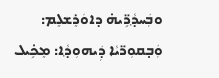ܘܒܲܚܕ݂ܵܖܹ̈ܝܗ̇ ܕܐܘܿܪܸܫܠܸܡ: ܘܲܒ̣ܩܘܼܖ̈ܝܵܐ ܕܲܝܗܘܼܕ݂ܵܐ: ܡܸܟܹ̇ܝܠ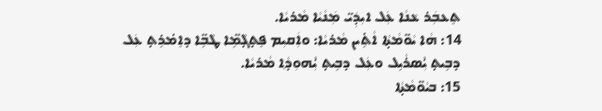ܬܸܥܒܲܪ ܥܵܢܵܐ ܥܲܠ ܐܝܼܕܲܝ̈ ܡܲܢܵܝܵܐ ܡܵܪܝܵܐ.
14: ܗܵܐ ܝܵܘ̈ܡܵܬ̣ܵܐ ܐܵܬܹ̇ܝܢ ܡܵܪܝܵܐ: ܘܐܲܩܝܼܡ ܦܸܬ̣ܓ̣ܵܡܹ̈ܐ ܛܵܒܹ̈ܐ ܕܐܸܡ̇ܪܹܬ̣ ܥܲܠ ܕܒܹܝܬ̣ ܝܑܼܣܪܵܝܹܠ ܘܥܲܠ ܕܒܹܝܬ̣ ܝܑܼܗܘܼܕ݂ܵܐ ܡܵܪܝܵܐ.
15: ܒܝܵܘ̈ܡܵܬ̣ܵܐ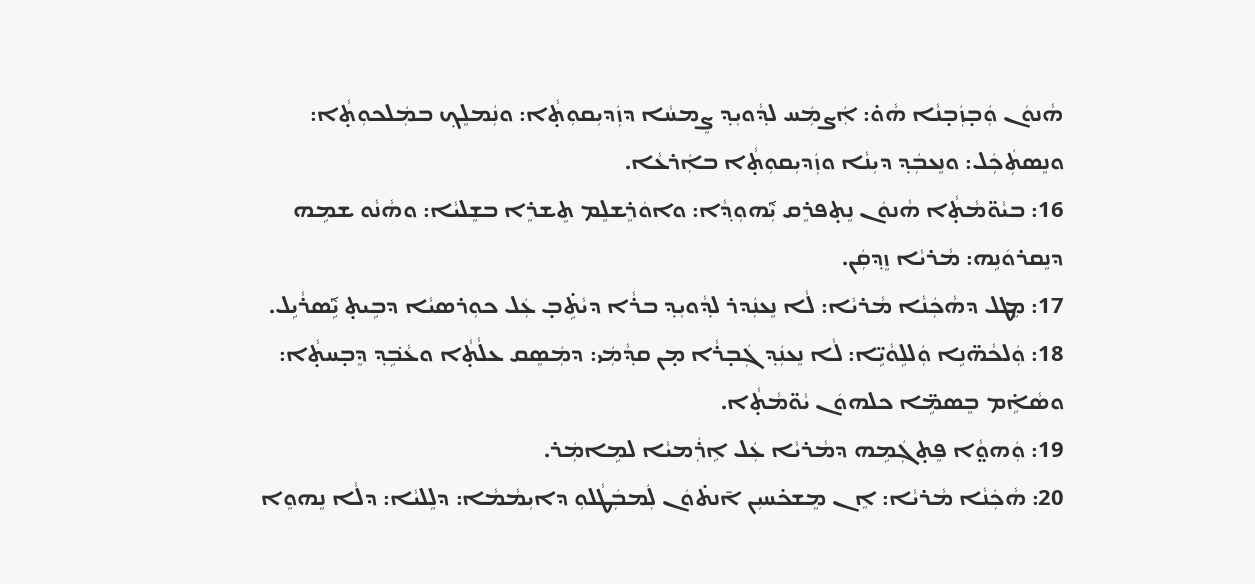ܗܵܢܘܿܢ ܘܲܒ̣ܙܲܒ̣ܢܵܐ ܗܵܘ̇: ܐܲܨܡܲܚ ܠܕ݂ܵܘܝܼܕ݂ ܨܸܡܚܵܐ ܕܙܲܕܝܼܩܘܼܬ̣ܵܐ: ܘܢܲܡܠܸܟ݂ ܒܡܲܠܟܘܼܬ̣ܵܐ: ܘܢܸܣܬܲܟܲܠ: ܘܢܸܥܒܲܕ݂ ܕܝܼܢܵܐ ܘܙܲܕܝܼܩܘܼܬ̣ܵܐ ܒܐܲܪܥܵܐ.
16: ܒܝܵܘ̈ܡܵܬ̣ܵܐ ܗܵܢܘܿܢ ܢܸܬ̣ܦܪܸܩ ܝܑܼܗܘܼܕ݂ܵܐ: ܘܐܘܿܪܸܫܠܸܡ ܬܸܫܪܸܐ ܒܫܸܠܝܵܐ: ܘܗܵܢܵܘ ܫܡܹܗ ܕܢܸܩܪܘܿܢܹܗ: ܡܵܪܝܵܐ ܙܸܕ݂ܩܲܢ.
17: ܡܸܛܠ ܕܗܵܟܲܢܵܐ ܡܵܪܝܵܐ: ܠܵܐ ܢܸܥܢܲܕܪ ܠܕ݂ܵܘܝܼܕ݂ ܒܪܵܐ ܕܝܵܬܹ̇ܒ̣ ܥܲܠ ܟܘܼܪܣܝܵܐ ܕܒܹܝܬ̣ ܝܑܹܣܪܵܝܹܠ.
18: ܘܲܠܟܵܗ̈ܢܹܐ ܘܲܠܠܹܘܵܝܹ̈ܐ: ܠܵܐ ܢܸܥܢܲܕ݂ ܓܲܒ̣ܪܵܐ ܡ̣ܢ ܩܕ݂ܵܡܲܝ: ܕܡܲܣܸܩ ܥܠܵܬ̣ܵܐ ܘܥܵܒܹ݁ܕ݂ ܕܸܒ̣ܚܬ̣ܵܐ: ܘܣܵܐܹ̇ܡ ܒܸܣܡܹ̈ܐ ܟܠܗܘܿܢ ܝܵܘ̈ܡܵܬ̣ܵܐ.
19: ܘܲܗܘ̤ܵܐ ܦܸܬ̣ܓܲܡܹܗ ܕܡܵܪܝܵܐ ܥܲܠ ܐܹܪܲܡܝܵܐ ܠܡܹܐܡܲܪ.
20: ܗܵܟܲܢܵܐ ܡܵܪܝܵܐ: ܐܸܢ ܡܸܫܟ̇ܚܝܼܢ ܐ̄ܢܬ̇ܘܿܢ ܠܲܡܒܲܛܵܠܘܼ ܕܐܝܼܡܵܡܵܐ: ܕܠܸܠܝܵܐ: ܕܠܵܐ ܢܸܗܘܸܐ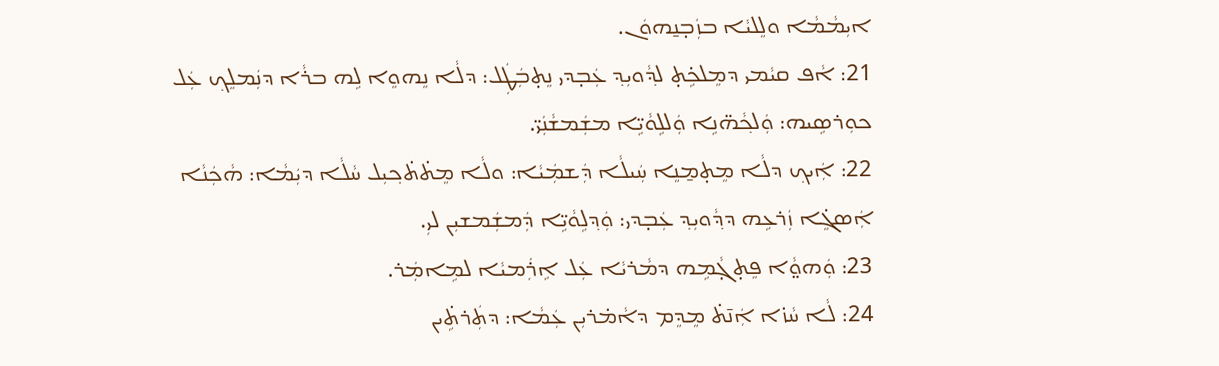ܐܝܼܡܵܡܵܐ ܘܠܸܠܝܵܐ ܒܙܲܒ̣ܢ̱ܗܘܿܢ.
21: ܐܵܦ ܩܝܵܡܝ ܕܡܸܠܟܹ̇ܬ̣ ܠܕ݂ܵܘܝܼܕ݂ ܥܲܒ̣ܕܝ ܢܸܬ̣ܒܲܛܲܠ: ܕܠܵܐ ܢܸܗܘܸܐ ܠܹܗ ܒܪܵܐ ܕܢܲܡܠܸܟ݂ ܥܲܠ ܟܘܼܪܣܹܝܗ: ܘܲܠܟ݂ܵܗ̈ܢܹܐ ܘܲܠܠܹܘܵܝܹ̈ܐ ܡܫܲܡܫܵܢܲܝ̈.
22: ܐܲܝܟ݂ ܕܠܵܐ ܡܸܬ̣ܡ̱ܢܸܐ ܚܲܝܠܵܐ ܕܲܫܡܲܝܵܐ: ܘܠܵܐ ܡܸܬ̇ܬ̇ܟ݂ܝܼܠ ܚܵܠܵܐ ܕܝܲܡܵܐ: ܗܵܟܲܢܵܐ ܐܲܣܓܸ̇ܐ ܙܲܪܥܹܗ ܕܕ݂ܵܘܝܼܕ݂ ܥܲܒ̣ܕܝ: ܘܲܕ݂ܠܹܘܵܝܹ̈ܐ ܕܲܡܫܲܡܫܝܼܢ ܠܝܼ.
23: ܘܲܗܘ̤ܵܐ ܦܸܬ̣ܓ̣ܵܡܹܗ ܕܡܵܪܝܵܐ ܥܲܠ ܐܹܪܲܡܝܵܐ ܠܡܹܐܡܲܪ.
24: ܠܵܐ ܚܵܙ̇ܐ ܐܲܢ̄ܬ̇ ܡܸܕܸܡ ܕܐܵܡ̇ܪܝܼܢ ܥܲܡܵܐ: ܕܬܲܪܬܹ̇ܝܢ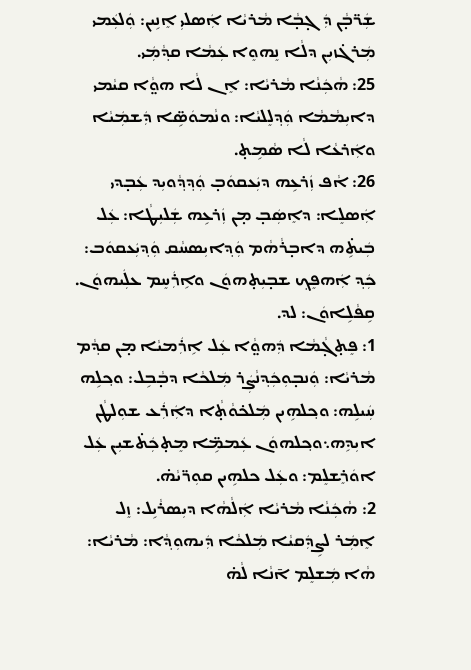ܫܲܖ̈ܒ̣ܵܢ ܕܲܓ̣ܒ̣ܵܐ ܡܵܪܝܵܐ ܐܲܣܠܝܼ ܐܸܢܹܝܢ: ܘܲܠܥܲܡܝ ܡܲܪܓ̇ܙܝܼܢ ܕܠܵܐ ܢܸܗܘܸܐ ܥܲܡܵܐ ܩܕ݂ܵܡܲܝ.
25: ܗܵܟܲܢܵܐ ܡܵܪܝܵܐ: ܐܸܢ ܠܵܐ ܗܘ̤ܵܐ ܩܝܵܡܝ ܕܐܝܼܡܵܡܵܐ ܘܲܕ݂ܠܸܠܝܵܐ: ܘܢܵܡܘܿܣܹ̈ܐ ܕܲܫܡܲܝܵܐ ܘܐܲܪܥܵܐ ܠܵܐ ܣܵܡܹܬ̣.
26: ܐܵܦ ܙܲܪܥܹܗ ܕܝܲܥܩܘܿܒ̣ ܘܲܕ݂ܕ݂ܵܘܝܼܕ ܥܲܒ̣ܕܝ ܐܲܣܠܸܐ: ܕܐܸܣܲܒ̣ ܡ̣ܢ ܙܲܪܥܹܗ ܫܲܠܝܼܛܵܐ: ܥܲܠ ܒܲܝܬܹ̇ܗ ܕܐܒ̣ܪܵܗܵܡ ܘܲܕ݂ܐܝܼܣܚܵܩ ܘܲܕ݂ܝܲܥܩܘܿܒ: ܟܲܕ݂ ܐܲܗܦܸܟ݂ ܫܒ̣ܝܼܬ̣ܗܘܿܢ ܘܐܹܪܲܚܸܡ ܥܠܲܝܗܘܿܢ.
ܩܹܦܵܠܹܐܘܿܢ: ܠܕ.
1: ܦܸܬ̣ܓ̣ܵܡܵܐ ܕܲܗܘ̤ܵܐ ܥܲܠ ܐܹܪܲܡܝܵܐ ܡ̣ܢ ܩܕ݂ܵܡ ܡܵܪܝܵܐ: ܘܲܢܒ̣ܘܼܟܲܕ݂ܢܵܨܲܪ ܡܲܠܟܵܐ ܕܒ̣ܵܒܹܠ: ܘܟ݂ܠܹܗ ܚܲܝܠܹܗ: ܘܟ݂ܠܗܹܝܢ ܡܲܠܟ̇ܘܵܬ̣ܵܐ ܕܐܲܪܲܥ ܫܘܼܠܛܵܢ ܐܝܼܕܹܗ܆ܘܟ݂ܠܗܘܿܢ ܥܲܡܡܹ̈ܐ ܡܸܬ̣ܟܲܬ̇ܫܝܼܢ ܥܲܠ ܐܘܿܪܸܫܠܸܡ: ܘܥܲܠ ܟܠܗܹܝܢ ܩܘܼܖ̈ܝܵܗ̇.
2: ܗܵܟܲܢܵܐ ܡܵܪܝܵܐ ܐܲܠܵܗܵܐ ܕܝܼܣܪܵܝܹܠ: ܙܸܠ ܐܸܡܲܪ ܠܨܹܕܲܩܝܵܐ ܡܲܠܟܵܐ ܕܲܝܗܘܼܕ݂ܵܐ: ܡܵܪܝܵܐ: ܗܵܐ ܡܲܫܠܸܡ ܐ̄ܢܵܐ ܠܵܗ̇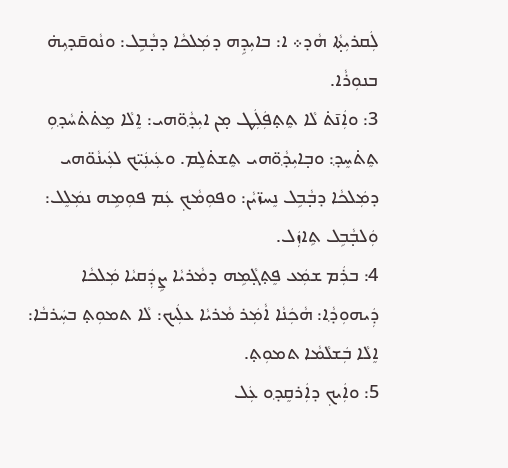ܠܲܩܪܝܼܬ̣ܵܐ ܗܵܕ܀ ܐ: ܒܐܝܼܕܹܗ ܕܡܲܠܟܵܐ ܕܒ̣ܵܒܹܠ: ܘܢܵܘܩ̄ܕ݂ܝܼܗ̇ ܒܢܘܼܪܵܐ.
3: ܘܐܲܢ̄ܬ̇ ܠܵܐ ܬܸܬ̣ܦܲܠܲܛ ܡ̣ܢ ܐܝܼܕ݂ܵܘ̈ܗܝ: ܐܸܠܵܐ ܡܸܬ̇ܬ̇ܚܵܕ݂ܘܼ ܬܸܬ̇ܚܸܕ݂: ܘܒ̣ܐܝܼܕ݂ܵܘ̈ܗܝ ܬܸܫܬ̇ܠܸܡ. ܘܥܲܝܢܲܝ̈ܟ ܠܥܲܝܢܵܘ̈ܗܝ ܕܡܲܠܟܵܐ ܕܒ̣ܵܒܹܠ ܢܸܚܙ̈ܝܵܢ: ܘܦܘܼܡܵܟ݂ ܥܲܡ ܦܘܼܡܹܗ ܢܡܲܠܸܠ: ܘܲܠܒ̣ܵܒܹܠ ܬܹܐܙܲܠ.
4: ܒܪܲܡ ܫܡܲܥ ܦܸܬ̣ܓ̣ܵܡܹܗ ܕܡܵܪܝܵܐ ܨܹܕܲܩܝܵܐ ܡܲܠܟܵܐ ܕܲܝܗܘܼܕ݂ܵܐ: ܗܵܟܲܢܵܐ ܐܵܡܲܪ ܡܵܪܝܵܐ ܥܠܲܝܟ: ܠܵܐ ܬܡܘܼܬ̣ ܒܚܲܪܒܵܐ: ܐܸܠܵܐ ܒܲܫܠܵܡܵܐ ܬܡܘܼܬ̣.
5: ܘܐܲܝܟ݂ ܕܐܲܪܩܸܕ݂ܘ ܥܲܠ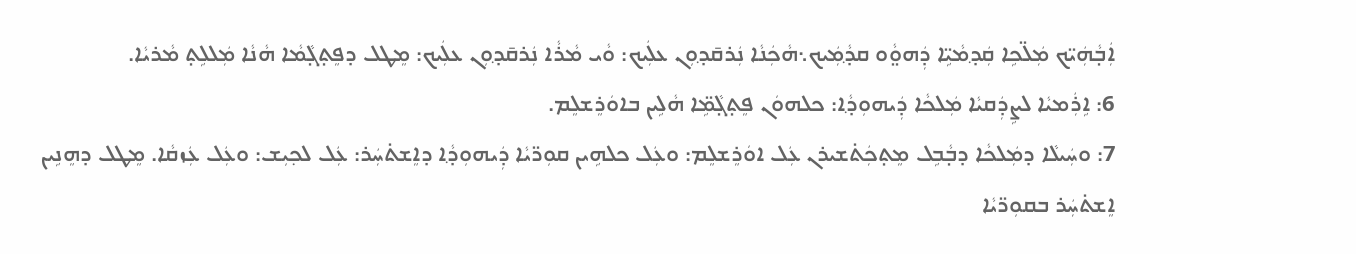ܐܲܒ̣ܵܗܲܝ̈ܟ ܡܲܠ̈ܟܹܐ ܩܲܕ݂ܡܵܝܹ̈ܐ ܕܲܗܘ̤ܵܘ ܩܕ݂ܵܡܲܝܟ܆ܗܵܟܲܢܵܐ ܢܲܪܩ̄ܕ݂ܘܼܢ ܥܠܲܝܟ: ܘܵܝ ܡܵܪܵܐ ܢܲܪܩ̄ܕ݂ܘܼܢ ܥܠܲܝܟ: ܡܸܛܠ ܕܦܸܬ̣ܓ̣ܵܡܵܐ ܗܵܢܵܐ ܡܲܠܠܹܬ̣ ܡܵܪܝܵܐ.
6: ܐܹܪܲܡܝܵܐ ܠܨܹܕܲܩܝܵܐ ܡܲܠܟܵܐ ܕܲܝܗܘܼܕ݂ܵܐ: ܟܠܗܘܿܢ ܦܸܬ̣ܓ̣ܵܡܹ̈ܐ ܗܵܠܹܝܢ ܒܐܘܿܪܸܫܠܸܡ.
7: ܘܚܲܝܠܵܐ ܕܡܲܠܟܵܐ ܕܒ̣ܵܒܹܠ ܡܸܬ̣ܟܲܬ̇ܫܝܪܢ ܥܲܠ ܐܘܿܪܸܫܠܸܡ: ܘܥܲܠ ܟܠܗܹܝܢ ܩܘܼܖ̈ܝܵܐ ܕܲܝܗܘܼܕ݂ܵܐ ܕܐܸܫܬ̇ܚܲܪ: ܥܲܠ ܠܟ݂ܝܼܫ: ܘܥܲܠ ܥܲܙܩܵܐ. ܡܸܛܠ ܕܗܸܢܹܝܢ ܐܸܫܬ̇ܚܲܪ ܒܩܘܼܖ̈ܝܵܐ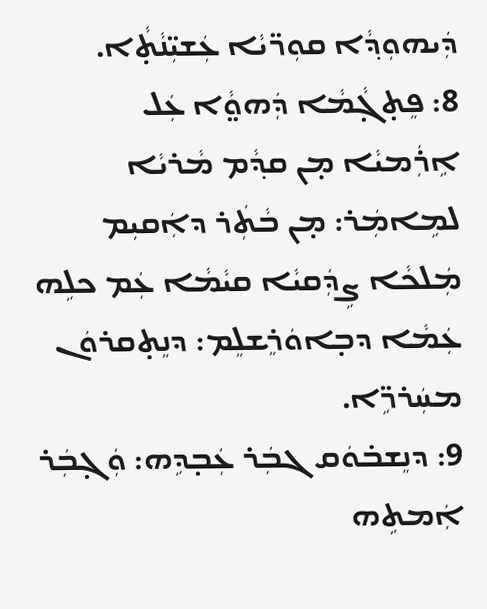ܕܲܝܗܘܼܕ݂ܵܐ ܩܘܼܖ̈ܝܵܐ ܥܲܫܝܼ̈ܢܵܬ̣ܵܐ.
8: ܦܸܬ̣ܓ̣ܵܡܵܐ ܕܲܗܘ̤ܵܐ ܥܲܠ ܐܹܪܲܡܝܵܐ ܡ̣ܢ ܩܕ݂ܵܡ ܡܵܪܝܵܐ ܠܡܹܐܡܲܪ: ܡ̣ܢ ܒܵܬܲܪ ܕܐܲܩܝܼܡ ܡܲܠܟܵܐ ܨܹܕܲܩܝܵܐ ܩܝܵܡܵܐ ܥܲܡ ܟܠܹܗ ܥܲܡܵܐ ܕܒ̣ܐܘܿܪܸܫܠܸܡ: ܕܢܸܬ̣ܩܪܘܿܢ ܡܚܲܪܖܹ̈ܐ.
9: ܕܢܸܫܒ̇ܘܿܩ ܓܒܲܪ ܥܲܒ̣ܕܹܗ: ܘܲܓ̣ܒܲܪ ܐܲܡܬܹܗ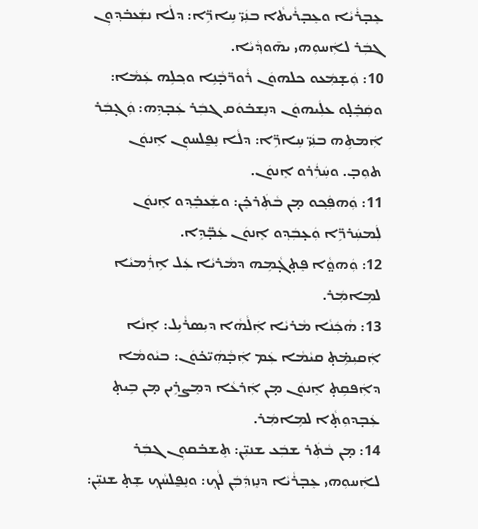ܥܸܒ̣ܪܵܝܵܐ ܘܥܸܒ̣ܪܵܝܬܵܐ ܒܢܲܝ̈ ܚܹܐܖܹ̈ܐ: ܕܠܵܐ ܢܫܲܥܒ̇ܕ݂ܘܼܢ ܓܒܲܪ ܠܐܲܚܘܼܗܝ ܝܗ̄ܘܕ݂ܵܝܵܐ.
10: ܘܲܫ̣ܡܲܥܘ ܟܠܗܘܿܢ ܪܵܘܖ̈ܒ̣ܵܢܹܐ ܘܟ݂ܠܹܗ ܥܲܡܵܐ: ܘܩܲܒܸ̇ܠ̣ܘ ܥܠܲܝܗܘܿܢ ܕܢܸܫܒ̇ܘܿܩ ܓܒܲܪ ܥܲܒ̣ܕܹܗ: ܘܲܓ̣ܒܲܪ ܐܲܡܬܹܗ ܒܢܲܝ̈ ܚܹܐܖܹ̈ܐ: ܕܠܵܐ ܢܸܦ̱ܠܚܘܼܢ ܐܸܢܘܿܢ ܬܘܼܒ̣. ܘܚܲܪܲܪܘ ܐܸܢܘܿܢ.
11: ܘܲܗܦܲܟ݂ܘ ܡ̣ܢ ܒܵܬܲܪܟܸ̇ܢ: ܘܫܲܥܒܸ̇ܕ݂ܘ ܐܸܢܘܿܢ ܠܲܡܚܲܪܖܹ̈ܐ ܘܲܥ̣ܒܲܕ݂ܘ ܐܸܢܘܿܢ ܥܲܒ̣̈ܕܹܐ.
12: ܘܲܗܘ̤ܵܐ ܦܸܬ̣ܓ̣ܵܡܹܗ ܕܡܵܪܝܵܐ ܥܲܠ ܐܹܪܲܡܝܵܐ ܠܡܹܐܡܲܪ.
13: ܗܵܟܲܢܵܐ ܡܵܪܝܵܐ ܐܲܠܵܗܵܐ ܕܝܼܣܪܵܝܹܠ: ܐܸܢܵܐ ܐܲܩܝܼܡܹ̇ܬ̣ ܩܝܵܡܵܐ ܥܲܡ ܐܲܒ̣ܵܗܲܝ̈ܟ̇ܘܿܢ: ܒܝܵܘܡܵܐ ܕܐܲܦܩܹܬ̣ ܐܸܢܘܿܢ ܡ̣ܢ ܐܲܪܥܵܐ ܕܡܸܨܪܹܝܢ ܡ̣ܢ ܒܹܝܬ̣ ܥܲܒ̣ܕܘܼܬ̣ܵܐ ܠܡܹܐܡܲܪ.
14: ܡ̣ܢ ܒܵܬܲܪ ܫܒܲܥ ܫܢܝܼ̈ܢ: ܬܸܫܒ̇ܩܘܼܢ ܓܒܲܪ ܠܐܲܚܘܼܗܝ ܥܸܒ̣ܪܵܝܵܐ ܕܢܸܙܕܲܒܲܢ ܠܵܟ݂: ܘܢܸܦ̱ܠܚܵܟ݂ ܫܸܬ̣ ܫܢܝܼ̈ܢ: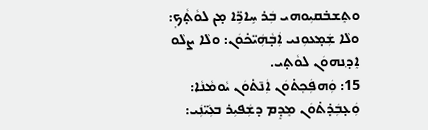ܘܬܸܫܒ̇ܩܝܼܘܗܝ ܒܲܪ ܚܹܐܖܹ̈ܐ ܡ̣ܢ ܠܘܵܬ̣ܵܟ݂: ܘܠܵܐ ܫܲܡ̣ܥܘܼܢܝ ܐܲܒ̣ܵܗܲܝ̈ܟ̇ܘܿܢ: ܘܠܵܐ ܨܠܵܘ ܐܸܕ݂ܢܗܘܿܢ ܠܘܵܬ̣ܝ.
15: ܘܲܗܦܲܟ݂ܬ̇ܘܿܢ ܐܲܢ̄ܬ̇ܘܿܢ ܝܵܘܡܵܢܵܐ: ܘܲܥ̣ܒܲܕ̇ܬ̇ܘܿܢ ܡܸܕܸܡ ܕܫܲܦܝܼܪ ܒܥܲܝ̈ܢܲܝ: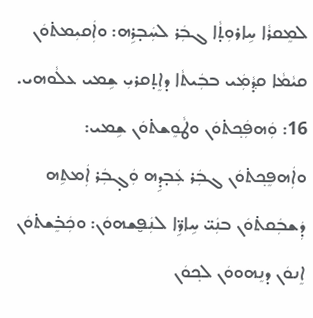ܠܡܸܩܪܵܐ ܚܹܐܪܘܼܬ̣ܵܐ ܓܒܲܪ ܠܚܲܒ̣ܪܹܗ: ܘܐܲܩܝܼܡܬ̇ܘܿܢ ܩܝܵܡܵܐ ܩܕ݂ܵܡܲܝ ܒܒܲܝܬܵܐ ܕܐܸܬ̣ܩܪܝܼ ܫܹܡܝ ܥܠܵܘܗܝ.
16: ܘܲܗܦܲܟ݂ܬ̇ܘܿܢ ܘܛܵܘܸܫܬ̇ܘܿܢ ܫܹܡܝ: ܘܐܲܗܦܸܟ݂ܬ̇ܘܿܢ ܓܒܲܪ ܥܲܒ̣ܕܹܗ ܘܲܓ̣ܒܲܪ ܐܲܡܬܹܗ ܕܲܫܒܲܩܬ̇ܘܿܢ ܒܢܲܝ̈ ܚܹܐܖܹ̈ܐ ܠܢܲܦ̮ܫܗܘܿܢ: ܘܟܲܒܸ̇ܫܬ̇ܘܿܢ ܐܸܢܘܿܢ ܕܢܸܗܘܘܿܢ ܠܟ݂ܘܿܢ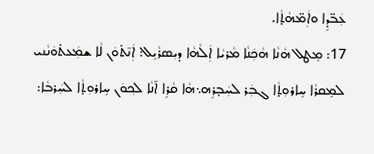ܥܲܒ̈ܕܹܐ ܘܐܲܡ̈ܗܵܬ̣ܵܐ.
17: ܡܸܛܠ ܗܵܢܵܐ ܗܵܟܲܢܵܐ ܡܵܪܝܵܐ ܐܲܠܵܗܵܐ ܕܝܼܣܪܵܝܹܠ: ܐܲܢ̄ܬ̇ܘܿܢ ܠܵܐ ܫܡܲܥܬ̇ܘܿܢܵܢܝ ܠܡܸܩܪܵܐ ܚܹܐܪܘܼܬ̣ܵܐ ܓܒܲܪ ܠܚܲܒ̣ܪܹܗ܆ܗܵܐ ܩܵܪܹܐ ܐ̄ܢܵܐ ܠܟ݂ܘܿܢ ܚܹܐܪܘܼܬ̣ܵܐ ܠܚܲܪܒܵܐ: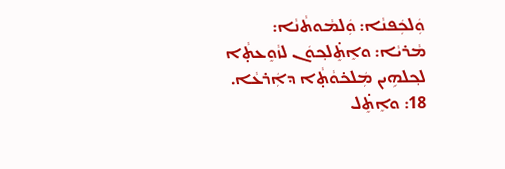ܘܲܠܟܲܦܢܵܐ: ܘܲܠܡܵܘܬܵܢܵܐ: ܡܵܪܝܵܐ: ܘܐܸܬܸ̇ܠܟ݂ܘܿܢ ܠܙܵܘܸܥܬ̣ܵܐ ܠܟ݂ܠܗܹܝܢ ܡܲܠܟ̇ܘܵܬ̣ܵܐ ܕܐܲܪܥܵܐ.
18: ܘܐܸܬܸ̇ܠ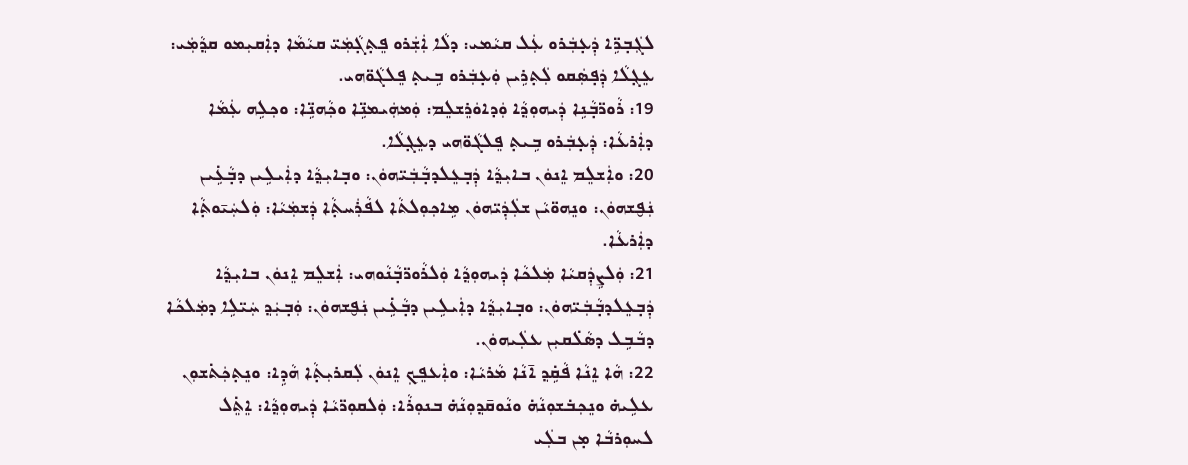ܠܓܲܒ̣ܖܹ̈ܐ ܕܲܥ̣ܒܲܪܘ ܥܲܠ ܩܝܵܡܝ: ܕܠܵܐ ܐܲܫܲܪܘ ܦܸܬ̣ܓ̣ܵܡܲܝ̈ ܩܝܵܡܵܐ ܕܐܲܩܝܼܡܘ ܩܕ݂ܵܡܲܝ: ܥܸܓ̣ܠܵܐ ܕܲܦ̣ܣܲܩܘ ܠܲܬ̣ܪܹܝܢ ܘܲܥ̣ܒܲܪܘ ܒܹܝܬ̣ ܦܸܠܓܵܘ̈ܗܝ.
19: ܪܵܘܖ̈ܒ̣ܵܢܹܐ ܕܲܝܗܘܼܕ݂ܵܐ ܘܲܕܐܘܿܪܸܫܠܸܡ: ܘܲܡܗܲܝܡܢܹ̈ܐ ܘܟ݂ܵܗܢܹ̈ܐ: ܘܟ݂ܠܹܗ ܥܲܡܵܐ ܕܐܲܪܥܵܐ: ܕܲܥ̣ܒܲܪܘ ܒܹܝܬ̣ ܦܸܠܓܵܘ̈ܗܝ ܕܥܸܓ̣ܠܵܐ.
20: ܘܐܲܫܠܸܡ ܐܸܢܘܿܢ ܒܐܝܼܕ݂ܵܐ ܕܲܒ̣ܥܸܠܕܒ̣ܵܒܲܝ̈ܗܘܿܢ: ܘܒ̣ܐܝܼܕ݂ܵܐ ܕܐܲܝܠܹܝܢ ܕܒ̣ܵܥܹ̇ܝܢ ܢܲܦ̮ܫܗܘܿܢ: ܘܢܸܗܘ̈ܝܵܢ ܫܠܲܕܲܝ̈ܗܘܿܢ ܡܹܐܟ݂ܘܼܠܬܵܐ ܠܦܵܪܲܚܬ̣ܵܐ ܕܲܫܡܲܝܵܐ: ܘܲܠܚܲܝ̄ܘܬ̣ܵܐ ܕܐܲܪܥܵܐ.
21: ܘܲܠܨܹܕܲܩܝܵܐ ܡܲܠܟܵܐ ܕܲܝܗܘܼܕ݂ܵܐ ܘܲܠܪܵܘܖ̈ܒ̣ܵܢܵܘܗܝ: ܐܲܫܠܸܡ ܐܸܢܘܿܢ ܒܐܝܼܕ݂ܵܐ ܕܲܒ̣ܥܸܠܕܒ̣ܵܒܲܝ̈ܗܘܿܢ: ܘܒ̣ܐܝܼܕ݂ܵܐ ܕܐܲܝܠܹܝܢ ܕܒ̣ܵܥܹ̇ܝܢ ܢܲܦ̮ܫܗܘܿܢ: ܘܲܒ̣ܝܲܕ݂ ܚܲܝ̈ܠܹܐ ܕܡܲܠܟܵܐ ܕܒܵܒܹܠ ܕܣܵܠ̇ܩܝܼܢ ܥܠܲܝܗܘܿܢ.
22: ܗܵܐ ܐܸܢܵܐ ܦܵܩܹ̇ܕ݂ ܐ̄ܢܵܐ ܡܵܪܝܵܐ: ܘܐܲܥܦܸܟ݂ ܐܸܢܘܿܢ ܠܲܩܪܝܼܬ̣ܵܐ ܗܵܕܹܐ: ܘܢܸܬ̣ܟܲܬ̇ܫܘܼܢ ܥܠܹܝܗ̇ ܘܢܸܟ݂ܒ̇ܫܘܼܢܵܗ̇ ܘܢܵܘܩ̄ܕ݂ܘܼܢܵܗ̇ ܒܢܘܼܪܵܐ: ܘܲܠܩܘܼܖ̈ܝܵܐ ܕܲܝܗܘܼܕ݂ܵܐ: ܐܸܬܸ̇ܠ ܠܚܘܼܪܒܵܐ ܡ̣ܢ ܒܠܲܝ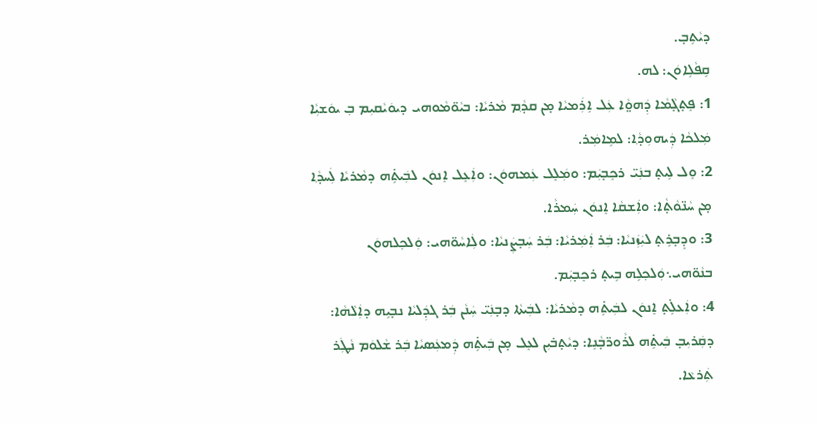ܕܝܵܬܹܒ̣.
ܩܹܦܵܠܹܐܘܿܢ: ܠܗ.
1: ܦܸܬ̣ܓ̣ܵܡܵܐ ܕܲܗܘ̤ܵܐ ܥܲܠ ܐܹܪܲܡܝܵܐ ܡ̣ܢ ܩܕ݂ܵܡ ܡܵܪܝܵܐ: ܒܝܵܘ̈ܡܵܘܗܝ ܕܝܘܿܝܵܩܝܼܡ ܒ݂ ܝܘܿܫܝܼܵܐ ܡܲܠܟܵܐ ܕܲܝܗܘܼܕ݂ܵܐ: ܠܡܹܐܡܲܪ.
2: ܘܸܠ ܠܹܝܬ̣ ܒܢܲܝ̈ ܪܟܸܒ̣ܝܲܡ: ܘܡܲܠܸܠ ܥܲܡܗܘܿܢ: ܘܐܲܥܸܠ ܐܸܢܘܿܢ ܠܒܲܝܬܹ̇ܗ ܕܡܵܪܝܵܐ ܠܲܚܕ݂ܵܐ ܡ̣ܢ ܚܵܢ̈ܘܵܬ̣ܵܐ: ܘܐܲܫܩܵܐ ܐܸܢܘܿܢ ܚܲܡܪܵܐ.
3: ܘܕܸܒ̣ܪܹܬ̣ ܠܝܲܙܲܢܝܵܐ: ܒܲܪ ܐܲܡܲܪܝܵܐ: ܒܲܪ ܚܲܒ̣ܨܲܢܝܵܐ: ܘܠܲܐܚܵܘ̈ܗܝ: ܘܲܠܟ݂ܠܗܘܿܢ ܒܢܵܘ̈ܗܝ܆ܘܲܠܟ݂ܠܹܗ ܒܹܝܬ̣ ܪܟܸܒ̣ܝܲܡ.
4: ܘܐܲܥܠܹ̇ܬ̣ ܐܸܢܘܿܢ ܠܒܲܝܬܹ̇ܗ ܕܡܵܪܝܵܐ: ܠܒܲܝܬܵܐ ܕܒ̣ܢܲܝ̈ ܚܲܢܵܢ ܒܲܪ ܓܕܲܠܝܵܐ ܢܒ̣ܝܹܗ ܕܐܲܠܵܗܵܐ: ܕܩܲܪܝܼܒ̣ ܒܲܝܬܹ̇ܗ ܠܪܵܘܖ̈ܒ̣ܵܢܹܐ: ܕܝܵܬ̣ܒ̇ܝܼܢ ܠܥܸܠ ܡ̣ܢ ܒܲܝܬܹ̇ܗ ܕܲܡܥܲܣܝܵܐ ܒܲܪ ܫܵܠܘܿܡ ܢܵܛܲܪ ܬܲܪܥܵܐ.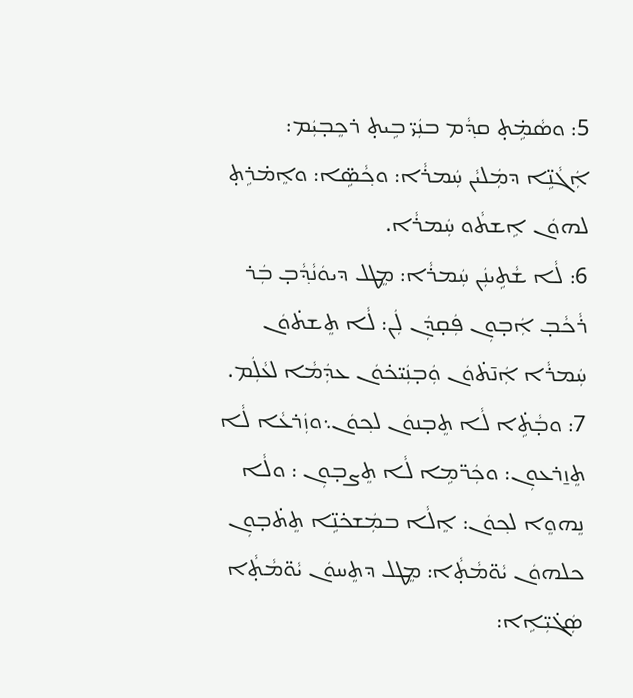5: ܘܣܵܡܹ̇ܬ̣ ܩܕ݂ܵܡ ܒܢܲܝ̈ ܒܹܝܬ̣ ܪܟܸܒ̣ܝܲܡ: ܐܲܓܵܢܹ̈ܐ ܕܡܲܠܝܵܢ ܚܲܡܪܵܐ: ܘܟ݂ܵܣܹ̈ܐ: ܘܐܸܡ̇ܪܹܬ̣ ܠܗܘܿܢ ܐܹܫܬܵܘ ܚܲܡܪܵܐ.
6: ܠܵܐ ܫܵܬܹܝܢܲܢ ܚܲܡܪܵܐ: ܡܸܛܠ ܕܝܘܿܢܵܕ݂ܵܒ̣ ܒܲܪ ܪܵܟܵܒ̣ ܐܲܒ̣ܘܼܢ ܦܲܩ̣ܕܲܢ ܠܲܢ: ܠܵܐ ܬܸܫܬ̇ܘܿܢ ܚܲܡܪܵܐ ܐܲܢ̄ܬ̇ܘܿܢ ܘܲܒ̣ܢܲܝ̈ܟ̇ܘܿܢ ܥܕܲܡܵܐ ܠܥܵܠܲܡ.
7: ܘܒ̣ܵܬܹ̇ܐ ܠܵܐ ܬܸܒ̣ܢܘܿܢ ܠܟ݂ܘܿܢ܆ܘܙܲܪܥܵܐ ܠܵܐ ܬܸܙ̱ܪܥܘܼܢ: ܘܟܲܖ̈ܡܹܐ ܠܵܐ ܬܸܨܒ̣ܘܼܢ : ܘܠܵܐ ܢܸܗܘܸܐ ܠܟ݂ܘܿܢ: ܐܸܠܵܐ ܒܡܲܫܟ̇ܢܹ̈ܐ ܬܸܬ̇ܒ̣ܘܼܢ ܟܠܗܘܿܢ ܝܵܘ̈ܡܵܬ̣ܵܐ: ܡܸܛܠ ܕܬܸܚܘܿܢ ܝܵܘ̈ܡܵܬ̣ܵܐ ܣܲܓ̇ܝܼ̈ܐܹܐ: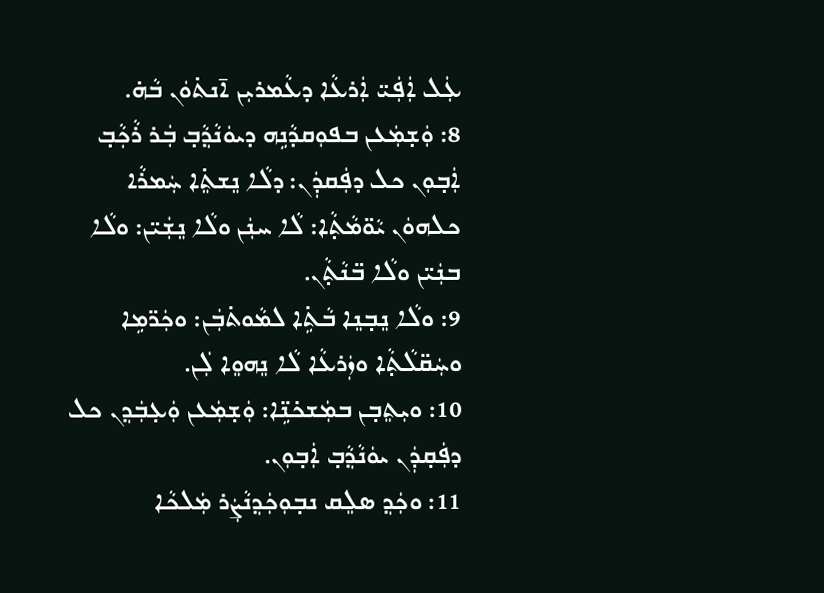ܥܲܠ ܐܲܦܲܝ̈ ܐܲܪܥܵܐ ܕܥܵܡܪܝܼܢ ܐ̄ܢܬ̇ܘܿܢ ܒܵܗ̇.
8: ܘܲܫ̣ܡܲܥܢ ܒܦܘܼܩܕܵܢܹܗ ܕܝܘܿܢܵܕ݂ܵܒ̣ ܒܲܪ ܪܵܟ݂ܵܒ̣ ܐܲܒ̣ܘܼܢ ܟܠ ܕܦܲܩܕܲܢ: ܕܠܵܐ ܢܸܫܬܸ̇ܐ ܚܲܡܪܵܐ ܟܠܗܘܿܢ ܝܵܘ̈ܡܵܬ̣ܵܐ: ܠܵܐ ܚܢܲܢ ܘܠܵܐ ܢܸܫܲܝ̈ܢ: ܘܠܵܐ ܒܢܲܝ̈ܢ ܘܠܵܐ ܒ̈ܢܵܬ̣ܵܢ.
9: ܘܠܵܐ ܢܸܒ̣ܢܸܐ ܒܵܬܹ̇ܐ ܠܡܵܘܬ̇ܒܲܢ: ܘܟܲܖ̈ܡܹܐ ܘܚܲܩ̈ܠܵܬ̣ܵܐ ܘܙܲܪܥܵܐ ܠܵܐ ܢܸܗܘܸܐ ܠܲܢ.
10: ܘܝܼܬܸܒ̣ܢ ܒܡܲܫܟ̇ܢܹ̈ܐ: ܘܲܫ̣ܡܲܥܢ ܘܲܥ̣ܒܲܕ݂ܢ ܟܠ ܕܦܲܩ̣ܕܲܢ ܝܘܿܢܵܕ݂ܵܒ̣ ܐܲܒ̣ܘܼܢ.
11: ܘܟܲܕ݂ ܣܠܸܩ ܢܒ̣ܘܼܟܲܕ݂ܢܵܨܲܪ ܡܲܠܟܵܐ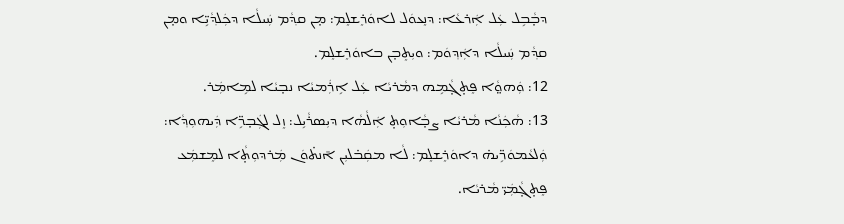ܕܒ̣ܵܒܹܠ ܥܲܠ ܐܲܪܥܵܐ: ܕܢܸܥܘܿܠ ܠܐܘܿܪܸܫܠܸܡ: ܡ̣ܢ ܩܕ݂ܵܡ ܚܲܝܠܵܐ ܕܟܲܠܕ݂ܵܝܹ̈ܐ ܘܡ̣ܢ ܩܕ݂ܵܡ ܚܲܝܠܵܐ ܕܐܲܕ݂ܘܿܡ: ܘܝܼܬܸܒ̣ܢ ܒܐܘܿܪܸܫܠܸܡ.
12: ܘܲܗܘ̤ܵܐ ܦܸܬ̣ܓ̣ܵܡܹܗ ܕܡܵܪܝܵܐ ܥܲܠ ܐܹܪܲܡܝܵܐ ܢܒ̣ܝܵܐ ܠܡܹܐܡܲܪ.
13: ܗܵܟܲܢܵܐ ܡܵܪܝܵܐ ܨܒ̣ܵܐܘܼܬ̣ ܐܲܠܵܗܵܐ ܕܝܼܣܪܵܝܹܠ: ܙܸܠ ܠܓܲܒ̣ܖܹ̈ܐ ܕܲܝܗܘܼܕ݂ܵܐ: ܘܲܠܥܵܡܘܿܖܹ̈ܝܗ̇ ܕܐܘܿܪܸܫܠܸܡ: ܠܵܐ ܡܩܲܒ̇ܠܝܼܢ ܐ̄ܢܬ̇ܘܿܢ ܡܲܪܕܘܼܬ̣ܵܐ ܠܡܸܫܡܲܥ ܦܸܬ̣ܓ̣ܵܡܲܝ̈ ܡܵܪܝܵܐ.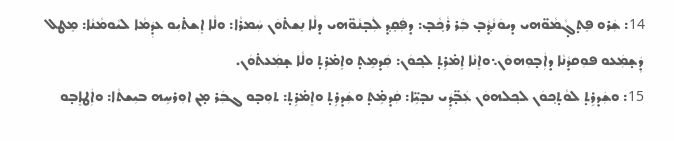14: ܫܲܪܘ ܦܸܬ̣ܓ̣ܵܡܵܘ̈ܗܝ ܕܝܘܿܢܵܕ݂ܵܒ̣ ܒܲܪ ܪܵܟ݂ܵܒ̣: ܕܦܲܩܸܕ݂ ܠܲܒ̣ܢܵܘ̈ܗܝ ܕܠܵܐ ܢܸܫܬ̇ܘܿܢ ܚܲܡܪܵܐ: ܘܠܵܐ ܐܸܫܬ̇ܝܼܘ ܥܕܲܡܵܐ ܠܝܵܘܡܵܢܵܐ: ܡܸܛܠ ܕܲܫ̣ܡܲܥܘ ܦܘܼܩܕܵܢܵܐ ܕܐܲܒ̣ܘܼܗܘܿܢ܆ܘܐܸܢܵܐ ܐܸܡ̇ܪܹܬ̣ ܠܟ݂ܘܿܢ: ܩܲܕܡܹܬ̣ ܘܐܸܡ̇ܪܹܬ̣ ܘܠܵܐ ܫ̣ܡܲܥܬ̇ܘܿܢ.
15: ܘܫܲܕܪܹܬ̣ ܠܘܵܬ̣ܟ݂ܘܿܢ ܠܟ݂ܠܗܘܿܢ ܥܲܒ̣̈ܕܲܝ ܢܒ̣ܝܹ̈ܐ: ܩܲܕܡܹ̇ܬ̣ ܘܫܲܕܪܹܬ̣ ܘܐܸܡ̇ܪܹܬ̣: ܬܘܼܒ̣ܘ ܓܒܲܪ ܡ̣ܢ ܐܘܼܪܚܹܗ ܒܝܼܫܬܵܐ: ܘܐܲܛܐܸܒ̣ܘ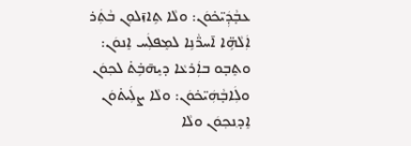ܥܒ̣ܵܕܲܝ̈ܟ̇ܘܿܢ: ܘܠܵܐ ܬܹܐܙ̄ܠܘܼܢ ܒܵܬܲܪ ܐܲܠܵܗܹ̈ܐ ܐ̄ܚܖ̈ܵܢܹܐ ܠܡܸܦܠܲܚ ܐܸܢܘܿܢ: ܘܬܸܒ̣ܘ ܒܐܲܪܥܵܐ ܕܝܸܗ̄ܒܹ̇ܬ̇ ܠܟ݂ܘܿܢ ܘܠܲܐܒ̣ܵܗܲܝ̈ܟ̇ܘܿܢ: ܘܠܵܐ ܨܠܲܝܬ̇ܘܿܢ ܐܸܕ݂ܢܟ݂ܘܿܢ ܘܠܵܐ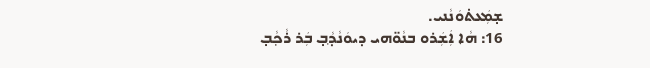ܫ̣ܡܲܥܬ̇ܘܿܢܵܢܝ.
16: ܗܵܐ ܐܲܫܲܪܘ ܒܢܵܘ̈ܗܝ ܕܝܘܿܢܵܕ݂ܵܒ̣ ܒܲܪ ܪܵܟ݂ܵܒ̣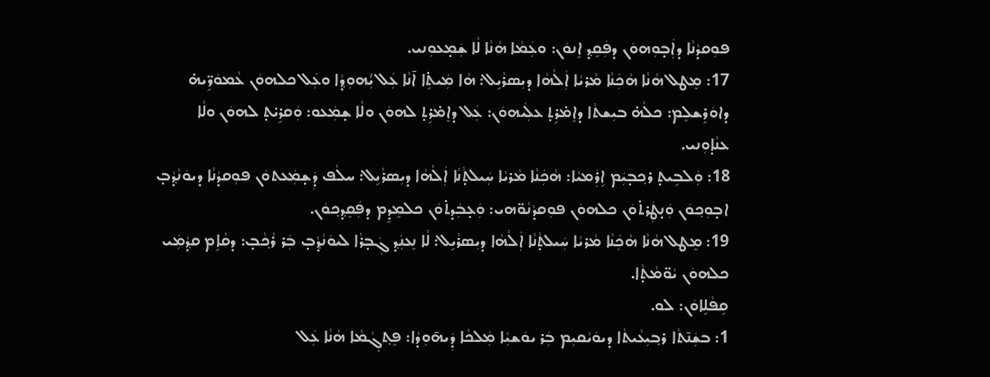ܦܘܼܩܕܵܢܵܐ ܕܐܲܒ̣ܘܼܗܘܿܢ ܕܦܲܩܸܕ݂ ܐܸܢܘܿܢ: ܘܥܲܡܵܐ ܗܵܢܵܐ ܠܵܐ ܫܲܡ̣ܥܘܼܢܝ.
17: ܡܸܛܠ ܗܵܢܵܐ ܗܵܟܲܢܵܐ ܡܵܪܝܵܐ ܐܲܠܵܗܵܐ ܕܝܼܣܪܵܝܹܠ: ܗܵܐ ܡܲܝܬܹ̇ܐ ܐ̄ܢܵܐ ܥܲܠ ܝܑܼܗܘܼܕ݂ܵܐ ܘܥܲܠ ܟܠܗܘܿܢ ܥܵܡܘܿܖܹ̈ܝܗ̇ ܕܐܘܿܪܸܫܠܸܡ: ܟܠܵܗ̇ ܒܝܼܫܬܵܐ ܕܐܸܡ̇ܪܹܬ̣ ܥܠܲܝܗܘܿܢ: ܥܲܠ ܕܐܸܡ̇ܪܹܬ̣ ܠܗܘܿܢ ܘܠܵܐ ܫ̣ܡܲܥܘ: ܘܲܩܪܹܝ̇ܬ̣ ܠܗܘܿܢ ܘܠܵܐ ܥܢܵܐ̣ܘܼܢܝ.
18: ܘܲܠܒܹܝܬ̣ ܪܟ݂ܒ̣ܝܲܡ ܐܹܪܲܡܝܵܐ: ܗܵܟܲܢܵܐ ܡܵܪܝܵܐ ܚܲܝܠܬ̣ܵܢܵܐ ܐܲܠܵܗܵܐ ܕܝܼܣܪܵܝܹܠ: ܚܠܵܦ ܕܲܫ̣ܡܲܥܬܘܿܢ ܦܘܼܩܕܵܢܵܐ ܕܝܘܿܢܵܕ݂ܵܒ̣ ܐܒ̣ܘܼܟ݂ܘܿܢ ܘܲܢ̣ܛܲܪܬ̇ܘܿܢ ܟܠܗܘܿܢ ܦܘܼܩܕܵܢܵܘ̈ܗܝ: ܘܲܥ̣ܒܲܕܬ̇ܘܿܢ ܟܠܡܸܕܸܡ ܕܦܲܩܸܕ݂ܟ݂ܘܿܢ.
19: ܡܸܛܠ ܗܵܢܵܐ ܗܵܟܲܢܵܐ ܡܵܪܝܵܐ ܚܲܝܠܬ̣ܵܢܵܐ ܐܲܠܵܗܵܐ ܕܝܼܣܪܵܝܹܠ: ܠܵܐ ܢܸܥܢܲܕ݂ ܓܲܒ̣ܪܵܐ ܠܝܘܿܢܵܕ݂ܵܒ̣ ܒܲܪ ܪܵܟ݂ܵܒ̣: ܕܩܵܐܹܡ ܩܕ݂ܵܡܲܝ ܟܠܗܘܿܢ ܝܵܘ̈ܡܵܬ̣ܵܐ.
ܩܹܦܵܠܹܐܘܿܢ: ܠܘ.
1: ܒܫܲܢ̄ܬܵܐ ܪܒ݂ܝܼܥܵܝܬܵܐ ܕܝܘܿܝܵܩܝܼܡ ܒܲܪ ܝܘܿܫܝܼܵܐ ܡܲܠܟܵܐ ܕܲܝܗ̄ܘܼܕܵܐ: ܦܸܬ݂ܓ݂ܵܡܵܐ ܗܵܢܵܐ ܥܲܠ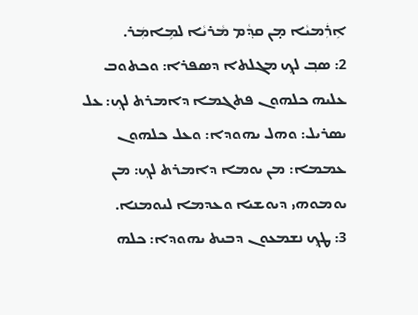ܐܹܪܲܡܝܵܐ ܡ̣ܢ ܩܕ݂ܵܡ ܡܵܪܝܵܐ ܠܡܹܐܡܲܪ.
2: ܣܒ݂ ܠܟ݂ ܡܓܠܬܐ ܕܣܦܪܐ: ܘܟܬܘܒ ܥܠܝܗ ܟܠܗܘܢ ܦܬܓܡܐ ܕܐܡܪܬ ܠܟ݂: ܥܠ ܝܣܪܝܠ: ܘܗܠ ܝܗܘܕܐ: ܘܥܠ ܟܠܗܘܢ ܥܡܡܐ: ܡܢ ܝܘܡܐ ܕܐܡܪܬ ܠܟ݂: ܡܢ ܝܘܡܘܗܝ ܕܝܘܫܝܐ ܘܥܕܡܐ ܠܝܘܡܢܐ.
3: ܛܟ݂ ܢܫܡܥܘܢ ܕܒܝܬ ܝܗܘܕܐ: ܟܠܗ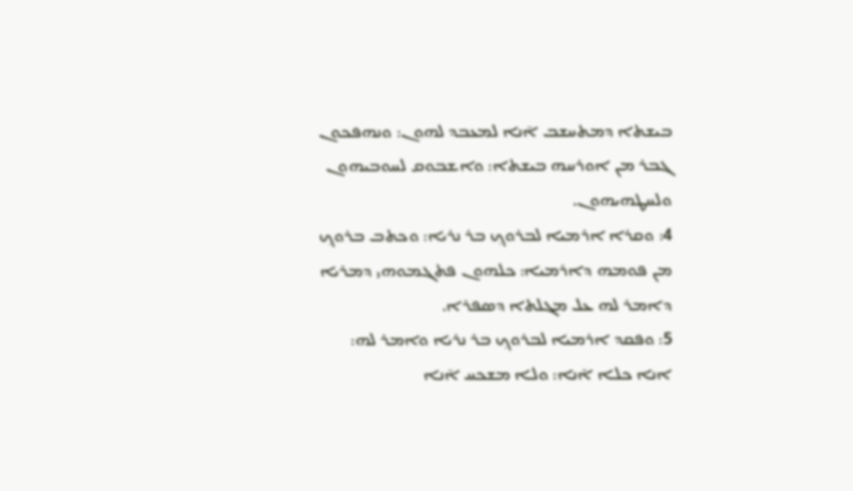ܒܝܫܬܐ ܕܡܬܚܫܒ ܐ̄ܢܐ ܠܡܥܒܕ ܠܗܘܢ: ܘܢܗܦܟܘܢ ܓܒܪ ܡܢ ܐܘܪܚܗ ܒܝܫܬܐ: ܘܐܫܒܘܩ ܠܚܘܒܝܗܘܢ ܘܠܚܛܗܝܗܘܢ.
4: ܘܩܪܐ ܐܪܡܝܐ ܠܒܪܘܟ݂ ܒܪ ܢܪܝܐ: ܘܟܬܒ ܒܪܘܟ݂ ܡܢ ܦܘܡܗ ܕܐܪܡܝܐ: ܟܠܗܘܢ ܦܬܓܡܘܗܝ ܕܡܪܝܐ ܕܐܡܪ ܠܗ ܥܠ ܡܓܠܬܐ ܕܣܦܪܐ.
5: ܘܦܩܕ ܐܪܡܝܐ ܠܒܪܘܟ݂ ܒܪ ܢܪܝܐ ܘܐܡܪ ܠܗ: ܐܢܐ ܟܠܐ ܐ̄ܢܐ: ܘܠܐ ܡܫܟܚ ܐ̄ܢܐ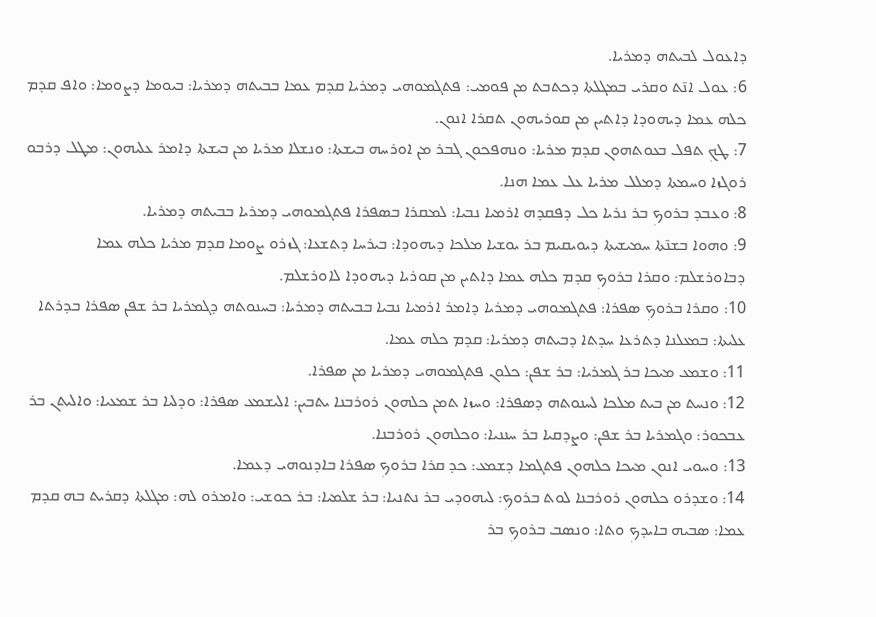ܕܐܥܘܠ ܠܒܝܬܗ ܕܡܪܝܐ.
6: ܥܘܠ ܐܢ̄ܬ ܘܩܪܝ ܒܡܓܠܬܐ ܕܟܬܒܬ ܡܢ ܦܘܡܝ: ܦܬܓܡܘܗܝ ܕܡܪܝܐ ܩܕܡ ܥܡܐ ܒܒܝܬܗ ܕܡܪܝܐ: ܒܝܘܡܐ ܕܨܘܡܐ: ܘܐܦ ܩܕܡ ܟܠܗ ܥܡܐ ܕܝܗܘܕܐ ܕܐܬܝܢ ܡܢ ܩܘܪܝܗܘܢ ܬܩܪܐ ܐܢܘܢ.
7: ܛܟ݂ ܬܦܠ ܒܥܘܬܗܘܢ ܩܕܡ ܡܪܝܐ: ܘܢܗܦܟܘܢ ܓܒܪ ܡܢ ܐܘܪܚܗ ܒܝܫܬܐ: ܘܢܫܠܐ ܡܪܝܐ ܡܢ ܒܝܫܬܐ ܕܐܡܪ ܥܠܝܗܘܢ: ܡܛܠ ܕܪܒܘ ܪܘܓܙܐ ܘܚܡܬܐ ܕܡܠܠ ܡܪܝܐ ܥܠ ܥܡܐ ܗܢܐ.
8: ܘܥܒܕ ܒܪܘܟ݂ ܒܪ ܢܪܝܐ ܟܠ ܕܦܩܕܗ ܐܪܡܝܐ ܢܒܝܐ: ܠܡܩܪܐ ܒܣܦܪܐ ܦܬܓܡܘܗܝ ܕܡܪܝܐ ܒܒܝܬܗ ܕܡܪܝܐ.
9: ܘܗܘܐ ܒܫܢ̄ܬܐ ܚܡܝܫܝܬܐ ܕܝܘܝܩܝܡ ܒܪ ܝܘܫܝܐ ܡܠܟܐ ܕܝܗܘܕܐ: ܒܝܪܚܐ ܕܬܫܥܐ: ܓܙܪܘ ܨܘܡܐ ܩܕܡ ܡܪܝܐ ܟܠܗ ܥܡܐ ܕܒܐܘܪܫܠܡ: ܘܩܪܐ ܒܪܘܟ݂ ܩܕܡ ܟܠܗ ܥܡܐ ܕܐܬܝܢ ܡܢ ܩܘܪܝܐ ܕܝܗܘܕܐ ܠܐܘܪܫܠܡ.
10: ܘܩܪܐ ܒܪܘܟ݂ ܣܦܪܐ: ܦܬܓܡܘܗܝ ܕܡܪܝܐ ܕܐܡܪ ܐܪܡܝܐ ܢܒܝܐ ܒܒܝܬܗ ܕܡܪܝܐ: ܒܚܢܘܬܗ ܕܓܡܪܝܐ ܒܪ ܫܦܢ ܣܦܪܐ ܒܕܪܬܐ ܥܠܝܬܐ: ܒܡܥܠܢܐ ܕܬܪܥܐ ܚܕܬܐ ܕܒܝܬܗ ܕܡܪܝܐ: ܩܕܡ ܟܠܗ ܥܡܐ.
11: ܘܫܡܥ ܡܝܟܐ ܒܪ ܓܡܪܝܐ: ܒܪ ܫܦܢ: ܟܠܘܢ ܦܬܓܡܘܗܝ ܕܡܪܝܐ ܡܢ ܣܦܪܐ.
12: ܘܢܚܬ ܡܢ ܒܝܬ ܡܠܟܐ ܠܚܢܘܬܗ ܕܣܦܪܐ: ܘܚܙܐ ܬܡܢ ܟܠܗܘܢ ܪܘܪܒܢܐ ܝܬܒܝܢ: ܐܠܝܫܡܥ ܣܦܪܐ: ܘܕܠܝܐ ܒܪ ܫܡܥܝܐ: ܘܐܠܝܬܢ ܒܪ ܥܒܟܘܪ: ܘܓܡܪܝܐ ܒܪ ܫܦܢ: ܘܨܕܩܝܐ ܒܪ ܚܢܢܝܐ: ܘܟܠܗܘܢ ܪܘܪܒܢܐ.
13: ܘܚܘܝ ܐܢܘܢ ܡܝܟܐ ܟܠܗܘܢ ܦܬܓܡܐ ܕܫܡܥ: ܟܕ ܩܪܐ ܒܪܘܟ݂ ܣܦܪܐ ܒܐܕܢܘܗܝ ܕܥܡܐ.
14: ܘܫܕܪܘ ܟܠܗܘܢ ܪܘܪܒܢܐ ܠܘܬ ܒܪܘܟ݂: ܠܝܗܘܕܝ ܒܪ ܢܬܢܝܐ: ܒܪ ܫܠܡܝܐ: ܒܪ ܟܘܫܝ: ܘܐܡܪܘ ܠܗ: ܡܓܠܬܐ ܕܩܪܝܬ ܒܗ ܩܕܡ ܥܡܐ: ܣܒܝܗ ܒܐܝܕܟ݂ ܘܬܐ: ܘܢܣܒ ܒܪܘܟ݂ ܒܪ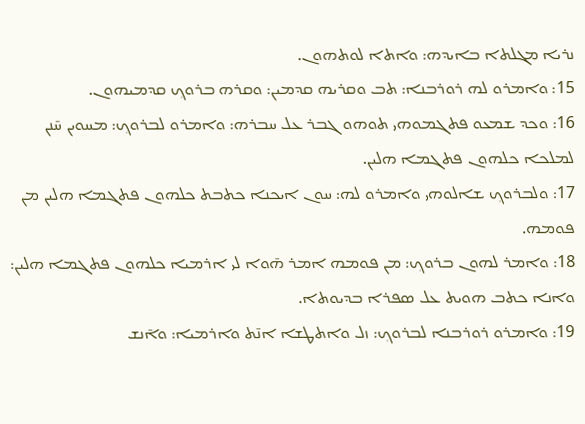ܢܪܝܐ ܡܓܠܬܐ ܒܐܝܕܗ: ܘܐܬܐ ܠܘܬܗܘܢ.
15: ܘܐܡܪܘ ܠܗ ܪܘܪܒܢܐ: ܬܒ ܘܩܪܝܗ ܩܕܡܝܢ: ܘܩܪܗ ܒܪܘܟ݂ ܩܕܡܝܗܘܢ.
16: ܘܟܕ ܫܡܥܘ ܦܬܓܡܘܗܝ ܬܘܗܘ ܓܒܪ ܥܠ ܚܒܪܗ: ܘܐܡܪܘ ܠܒܪܘܟ݂: ܡܚܘܝܢ ܚ̄ܢܢ ܠܡܠܟܐ ܟܠܗܘܢ ܦܬܓܡܐ ܗܠܝܢ.
17: ܘܠܒܪܘܟ݂ ܫܐܠܘܗܝ ܘܐܡܪܘ ܠܗ: ܚܘܢ ܐܝܟܢܐ ܟܬܒܬ ܟܠܗܘܢ ܦܬܓܡܐ ܗܠܝܢ ܡܢ ܦܘܡܗ.
18: ܘܐܡܪ ܠܗܘܢ ܒܪܘܟ݂: ܡܢ ܦܘܡܗ ܐܡܪ ܗ̄ܘܐ ܠܝ ܐܪܡܝܐ ܟܠܗܘܢ ܦܬܓܡܐ ܗܠܝܢ: ܘܐܢܐ ܟܬܒ ܗܘܝܬ ܥܠ ܣܦܪܐ ܒܕܝܘܬܐ.
19: ܘܐܡܪܘ ܪܘܪܒܢܐ ܠܒܪܘܟ݂: ܙܠ ܘܐܬܛܫܐ ܐܢ̄ܬ ܘܐܪܡܝܐ: ܘܐ̄ܢܫ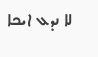ܠܐ ܢܕܥ ܐܝܟܐ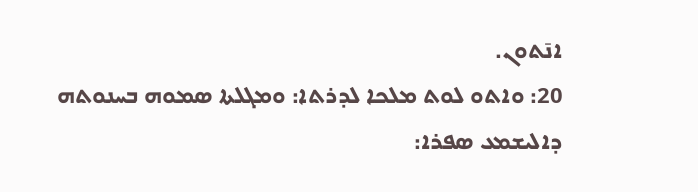ܐܢ̄ܬܘܢ.
20: ܘܐܬܘ ܠܘܬ ܡܠܟܐ ܠܕܪܬܐ: ܘܡܓܠܬܐ ܣܡܘܗ ܒܚܢܘܬܗ ܕܐܠܝܫܡܥ ܣܦܪܐ: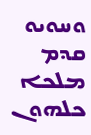ܘܚܘܝܘ ܩܕܡ ܡܠܟܐ ܟܠܗܘܢ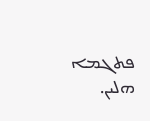ܦܬܓܡܐ ܗܠܝܢ.